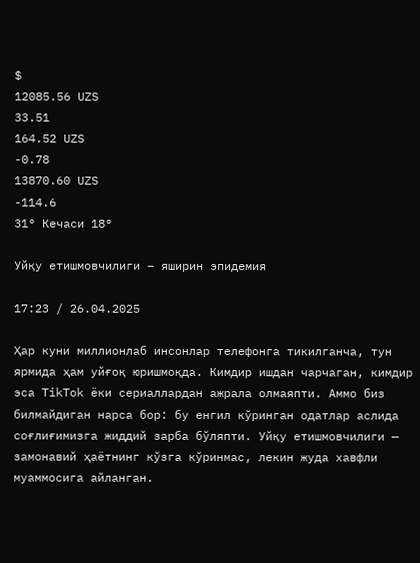$
12085.56 UZS
33.51
164.52 UZS
-0.78
13870.60 UZS
-114.6
31° Кечаси 18°

Уйқу етишмовчилиги – яширин эпидемия

17:23 / 26.04.2025

Ҳар куни миллионлаб инсонлар телефонга тикилганча, тун ярмида ҳам уйғоқ юришмоқда. Кимдир ишдан чарчаган, кимдир эса ТikTok ёки сериаллардан ажрала олмаяпти. Аммо биз билмайдиган нарса бор: бу енгил кўринган одатлар аслида соғлиғимизга жиддий зарба бўляпти. Уйқу етишмовчилиги — замонавий ҳаётнинг кўзга кўринмас, лекин жуда хавфли муаммосига айланган.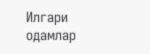Илгари одамлар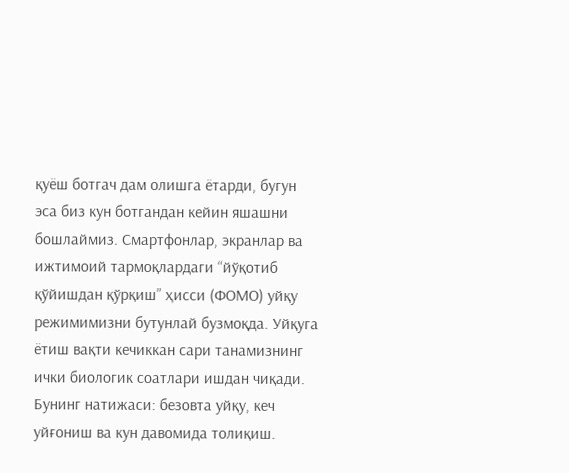қуёш ботгач дам олишга ётарди, бугун эса биз кун ботгандан кейин яшашни бошлаймиз. Смартфонлар, экранлар ва ижтимоий тармоқлардаги “йўқотиб қўйишдан қўрқиш” ҳисси (ФОМО) уйқу режимимизни бутунлай бузмоқда. Уйқуга ётиш вақти кечиккан сари танамизнинг ички биологик соатлари ишдан чиқади. Бунинг натижаси: безовта уйқу, кеч уйғониш ва кун давомида толиқиш.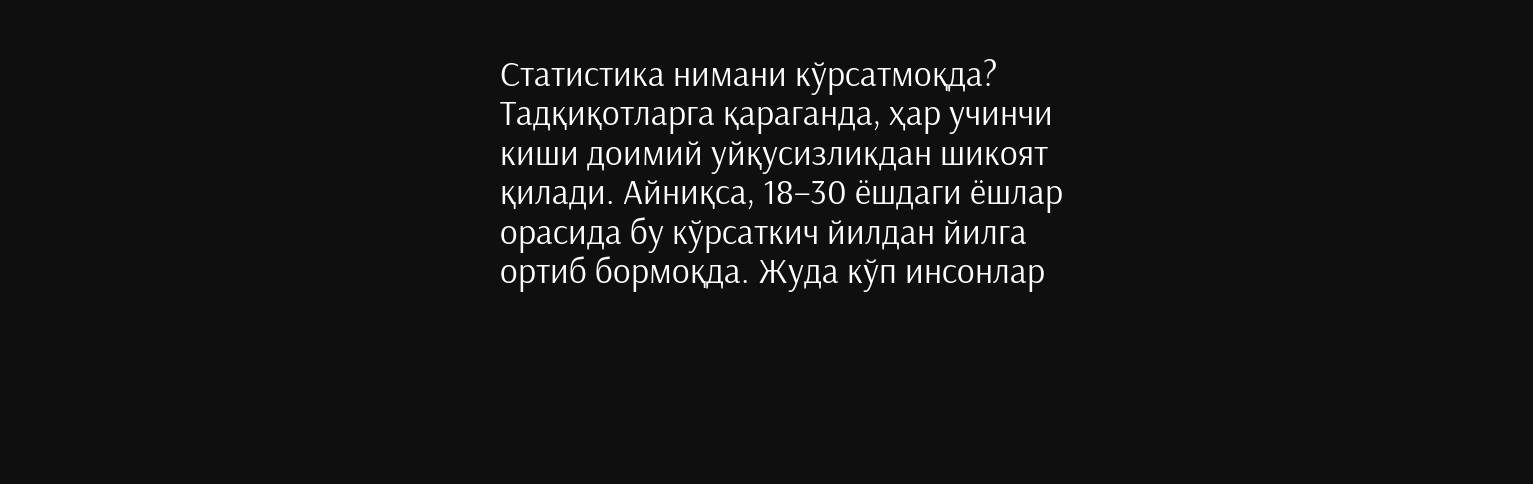Статистика нимани кўрсатмоқда?
Тадқиқотларга қараганда, ҳар учинчи киши доимий уйқусизликдан шикоят қилади. Айниқса, 18–30 ёшдаги ёшлар орасида бу кўрсаткич йилдан йилга ортиб бормоқда. Жуда кўп инсонлар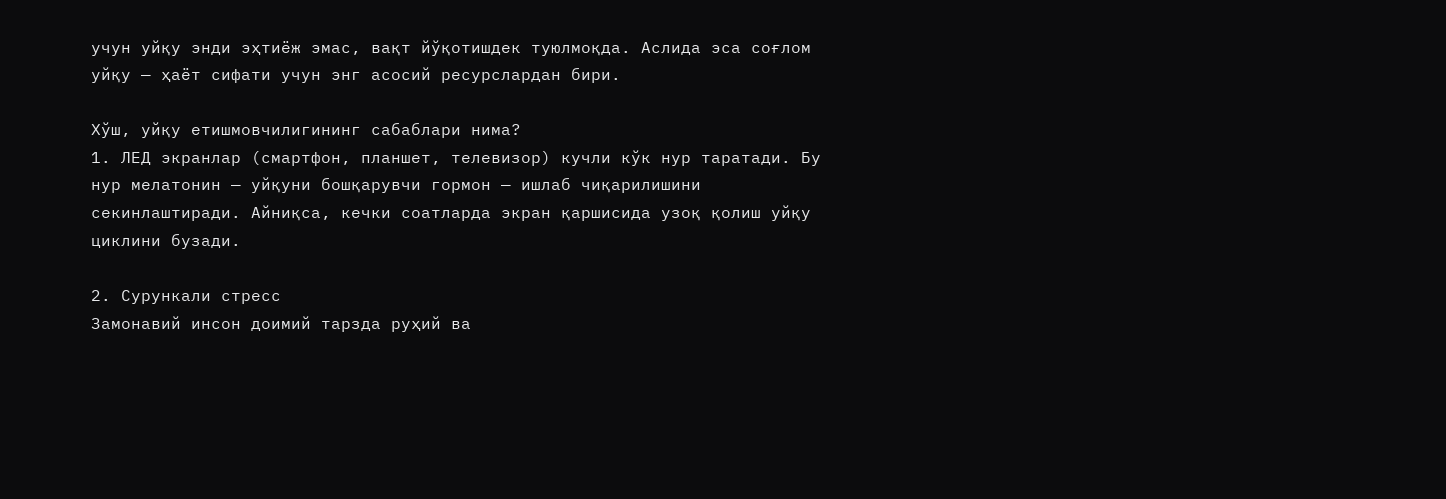учун уйқу энди эҳтиёж эмас, вақт йўқотишдек туюлмоқда. Аслида эса соғлом уйқу — ҳаёт сифати учун энг асосий ресурслардан бири.

Хўш, уйқу етишмовчилигининг сабаблари нима?
1. ЛEД экранлар (смартфон, планшет, телевизор) кучли кўк нур таратади. Бу нур мелатонин — уйқуни бошқарувчи гормон — ишлаб чиқарилишини секинлаштиради. Айниқса, кечки соатларда экран қаршисида узоқ қолиш уйқу циклини бузади.

2. Сурункали стресс
Замонавий инсон доимий тарзда руҳий ва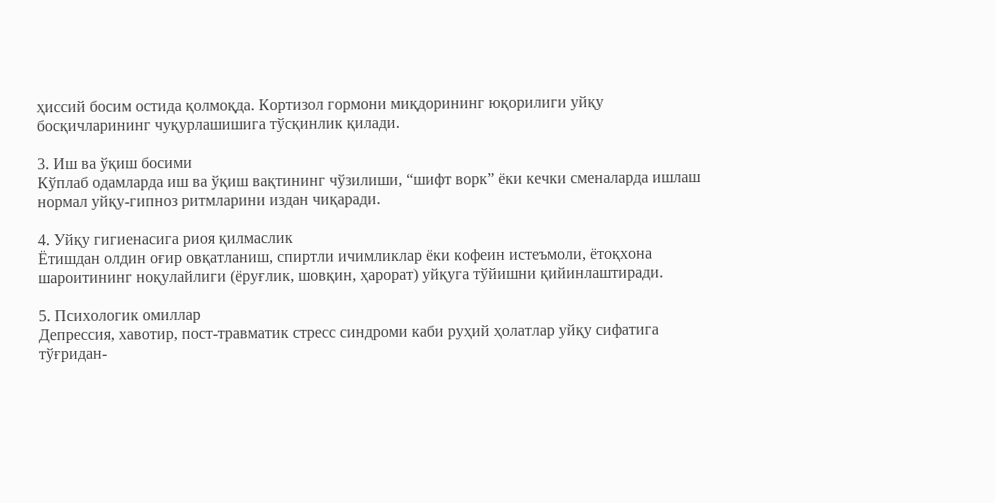ҳиссий босим остида қолмоқда. Кортизол гормони миқдорининг юқорилиги уйқу босқичларининг чуқурлашишига тўсқинлик қилади.

3. Иш ва ўқиш босими
Кўплаб одамларда иш ва ўқиш вақтининг чўзилиши, “шифт ворк” ёки кечки сменаларда ишлаш нормал уйқу-гипноз ритмларини издан чиқаради.

4. Уйқу гигиенасига риоя қилмаслик
Ётишдан олдин оғир овқатланиш, спиртли ичимликлар ёки кофеин истеъмоли, ётоқхона шароитининг ноқулайлиги (ёруғлик, шовқин, ҳарорат) уйқуга тўйишни қийинлаштиради.

5. Психологик омиллар
Депрессия, хавотир, пост-травматик стресс синдроми каби руҳий ҳолатлар уйқу сифатига тўғридан-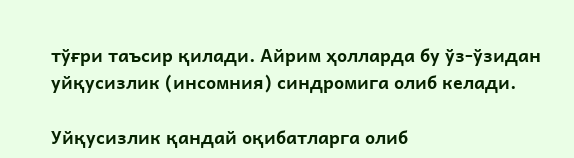тўғри таъсир қилади. Айрим ҳолларда бу ўз-ўзидан уйқусизлик (инсомния) синдромига олиб келади.

Уйқусизлик қандай оқибатларга олиб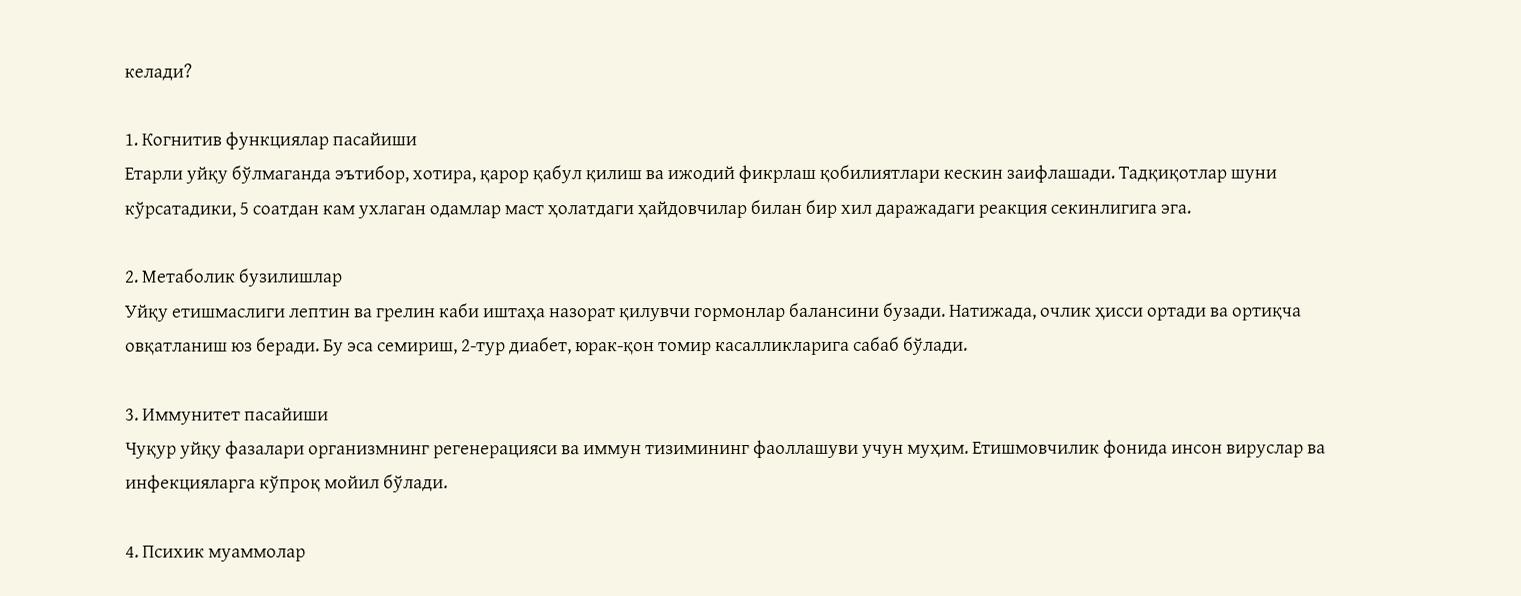келади?

1. Когнитив функциялар пасайиши
Етарли уйқу бўлмаганда эътибор, хотира, қарор қабул қилиш ва ижодий фикрлаш қобилиятлари кескин заифлашади. Тадқиқотлар шуни кўрсатадики, 5 соатдан кам ухлаган одамлар маст ҳолатдаги ҳайдовчилар билан бир хил даражадаги реакция секинлигига эга.

2. Метаболик бузилишлар
Уйқу етишмаслиги лептин ва грелин каби иштаҳа назорат қилувчи гормонлар балансини бузади. Натижада, очлик ҳисси ортади ва ортиқча овқатланиш юз беради. Бу эса семириш, 2-тур диабет, юрак-қон томир касалликларига сабаб бўлади.

3. Иммунитет пасайиши
Чуқур уйқу фазалари организмнинг регенерацияси ва иммун тизимининг фаоллашуви учун муҳим. Етишмовчилик фонида инсон вируслар ва инфекцияларга кўпроқ мойил бўлади.

4. Психик муаммолар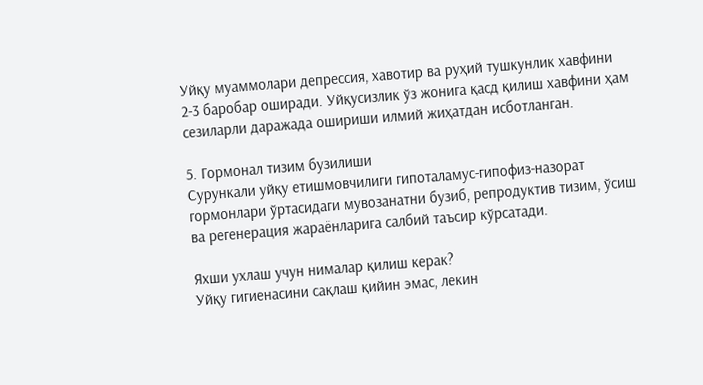Уйқу муаммолари депрессия, хавотир ва руҳий тушкунлик хавфини 2-3 баробар оширади. Уйқусизлик ўз жонига қасд қилиш хавфини ҳам сезиларли даражада ошириши илмий жиҳатдан исботланган.

5. Гормонал тизим бузилиши
Сурункали уйқу етишмовчилиги гипоталамус-гипофиз-назорат гормонлари ўртасидаги мувозанатни бузиб, репродуктив тизим, ўсиш ва регенерация жараёнларига салбий таъсир кўрсатади.

Яхши ухлаш учун нималар қилиш керак?
Уйқу гигиенасини сақлаш қийин эмас, лекин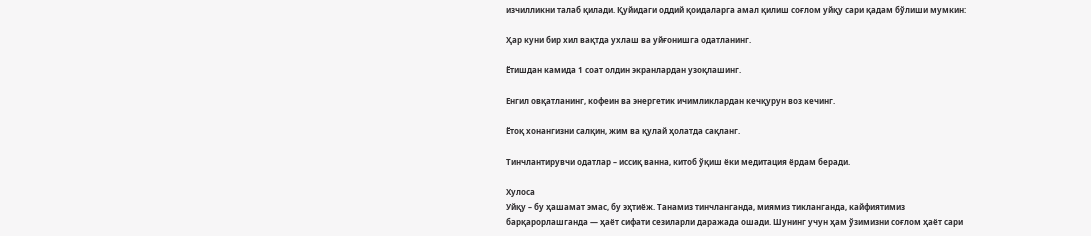изчилликни талаб қилади. Қуйидаги оддий қоидаларга амал қилиш соғлом уйқу сари қадам бўлиши мумкин:

Ҳар куни бир хил вақтда ухлаш ва уйғонишга одатланинг.

Ётишдан камида 1 соат олдин экранлардан узоқлашинг.

Енгил овқатланинг, кофеин ва энергетик ичимликлардан кечқурун воз кечинг.

Ётоқ хонангизни салқин, жим ва қулай ҳолатда сақланг.

Тинчлантирувчи одатлар – иссиқ ванна, китоб ўқиш ёки медитация ёрдам беради.

Хулоса
Уйқу – бу ҳашамат эмас, бу эҳтиёж. Танамиз тинчланганда, миямиз тикланганда, кайфиятимиз барқарорлашганда — ҳаёт сифати сезиларли даражада ошади. Шунинг учун ҳам ўзимизни соғлом ҳаёт сари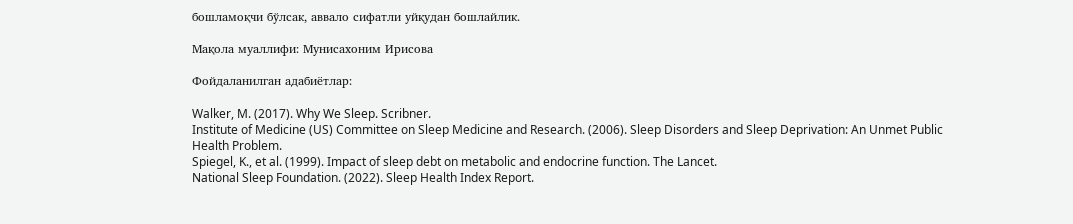бошламоқчи бўлсак, аввало сифатли уйқудан бошлайлик.

Мақола муаллифи: Мунисахоним Ирисова

Фойдаланилган адабиётлар:

Walker, M. (2017). Why We Sleep. Scribner.
Institute of Medicine (US) Committee on Sleep Medicine and Research. (2006). Sleep Disorders and Sleep Deprivation: An Unmet Public Health Problem.
Spiegel, K., et al. (1999). Impact of sleep debt on metabolic and endocrine function. The Lancet.
National Sleep Foundation. (2022). Sleep Health Index Report.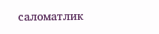саломатлик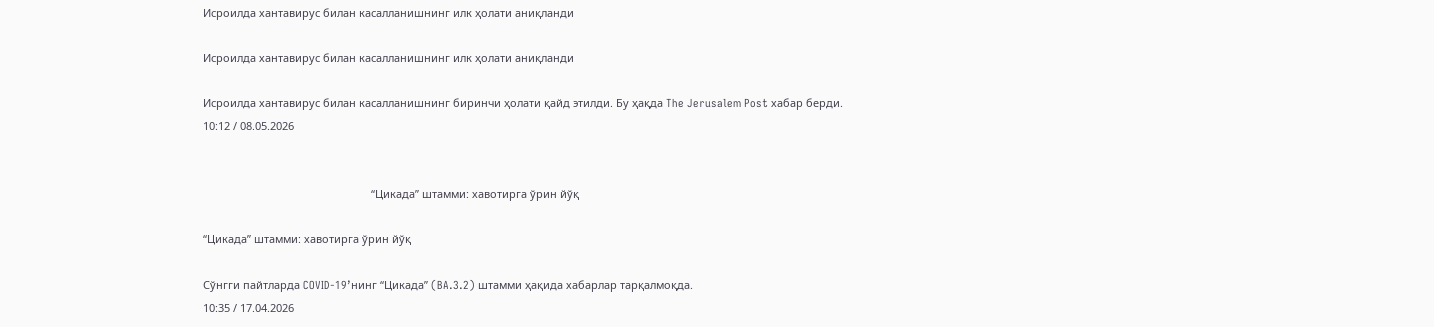Исроилда хантавирус билан касалланишнинг илк ҳолати аниқланди

Исроилда хантавирус билан касалланишнинг илк ҳолати аниқланди

Исроилда хантавирус билан касалланишнинг биринчи ҳолати қайд этилди. Бу ҳақда The Jerusalem Post хабар берди.
10:12 / 08.05.2026


                                                        “Цикада” штамми: хавотирга ўрин йўқ

“Цикада” штамми: хавотирга ўрин йўқ

Сўнгги пайтларда COVID-19’нинг “Цикада” (BA.3.2) штамми ҳақида хабарлар тарқалмоқда.
10:35 / 17.04.2026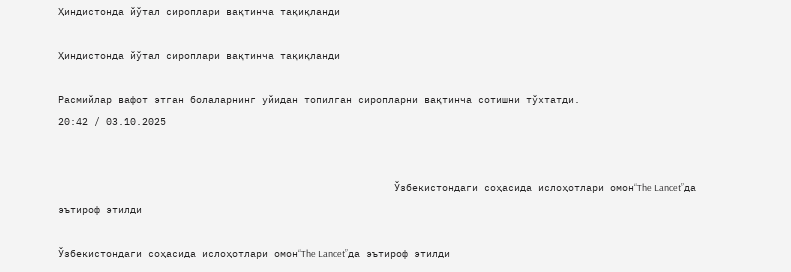Ҳиндистонда йўтал сироплари вақтинча тақиқланди

Ҳиндистонда йўтал сироплари вақтинча тақиқланди

Расмийлар вафот этган болаларнинг уйидан топилган сиропларни вақтинча сотишни тўхтатди.
20:42 / 03.10.2025


                                                        Ўзбекистондаги соҳасида ислоҳотлари омон“The Lancet”да эътироф этилди

Ўзбекистондаги соҳасида ислоҳотлари омон“The Lancet”да эътироф этилди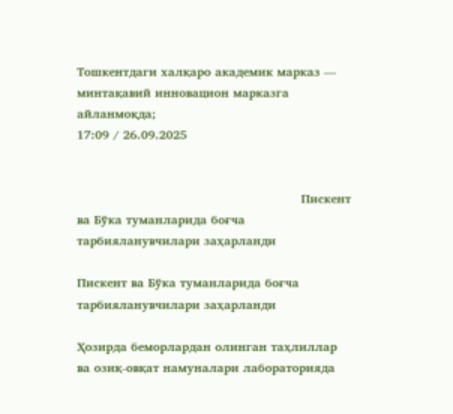Тошкентдаги халқаро академик марказ — минтақавий инновацион марказга айланмоқда;
17:09 / 26.09.2025


                                                        Пискент ва Бўка туманларида боғча тарбияланувчилари заҳарланди

Пискент ва Бўка туманларида боғча тарбияланувчилари заҳарланди

Ҳозирда беморлардан олинган таҳлиллар ва озиқ-овқат намуналари лабораторияда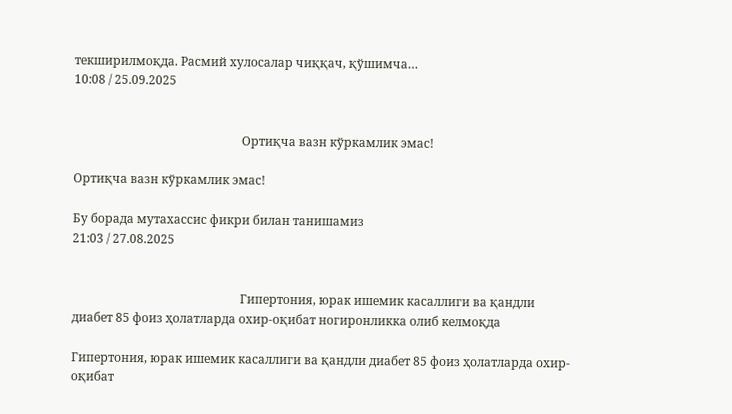текширилмоқда. Расмий хулосалар чиққач, қўшимча…
10:08 / 25.09.2025


                                                        Ортиқча вазн кўркамлик эмас!

Ортиқча вазн кўркамлик эмас!

Бу борада мутахассис фикри билан танишамиз
21:03 / 27.08.2025


                                                        Гипертония, юрак ишемик касаллиги ва қандли диабет 85 фоиз ҳолатларда охир-оқибат ногиронликка олиб келмоқда

Гипертония, юрак ишемик касаллиги ва қандли диабет 85 фоиз ҳолатларда охир-оқибат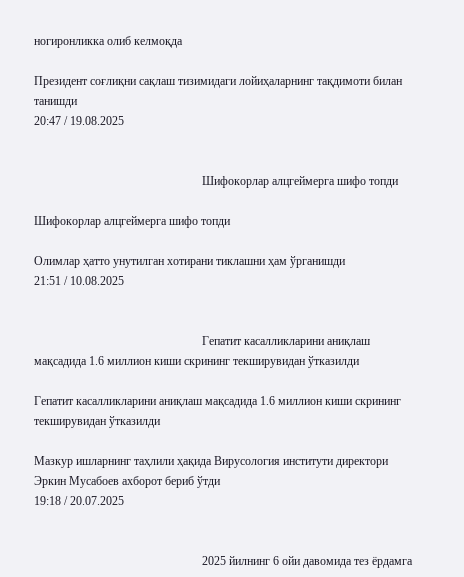ногиронликка олиб келмоқда

Президент соғлиқни сақлаш тизимидаги лойиҳаларнинг тақдимоти билан танишди
20:47 / 19.08.2025


                                                        Шифокорлар алцгеймерга шифо топди

Шифокорлар алцгеймерга шифо топди

Олимлар ҳатто унутилган хотирани тиклашни ҳам ўрганишди
21:51 / 10.08.2025


                                                        Гепатит касалликларини аниқлаш мақсадида 1.6 миллион киши скрининг текширувидан ўтказилди

Гепатит касалликларини аниқлаш мақсадида 1.6 миллион киши скрининг текширувидан ўтказилди

Мазкур ишларнинг таҳлили ҳақида Вирусология институти директори Эркин Мусабоев ахборот бериб ўтди
19:18 / 20.07.2025


                                                        2025 йилнинг 6 ойи давомида тез ёрдамга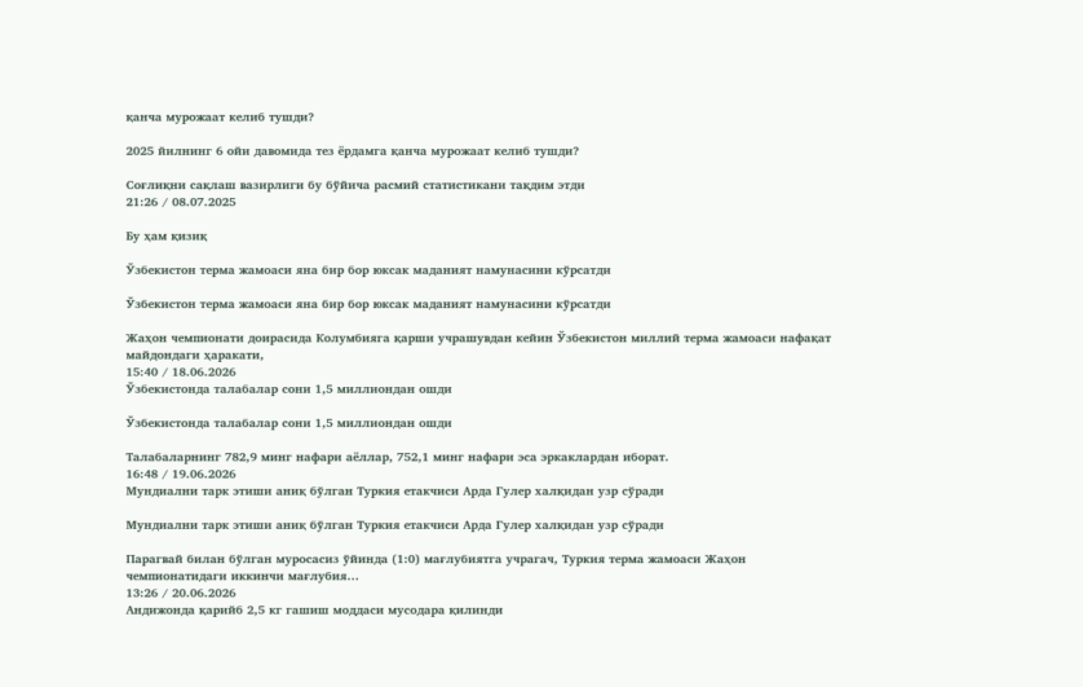қанча мурожаат келиб тушди?

2025 йилнинг 6 ойи давомида тез ёрдамга қанча мурожаат келиб тушди?

Соғлиқни сақлаш вазирлиги бу бўйича расмий статистикани тақдим этди
21:26 / 08.07.2025

Бу ҳам қизиқ

Ўзбекистон терма жамоаси яна бир бор юксак маданият намунасини кўрсатди

Ўзбекистон терма жамоаси яна бир бор юксак маданият намунасини кўрсатди

Жаҳон чемпионати доирасида Колумбияга қарши учрашувдан кейин Ўзбекистон миллий терма жамоаси нафақат майдондаги ҳаракати,
15:40 / 18.06.2026
Ўзбекистонда талабалар сони 1,5 миллиондан ошди

Ўзбекистонда талабалар сони 1,5 миллиондан ошди

Талабаларнинг 782,9 минг нафари аёллар, 752,1 минг нафари эса эркаклардан иборат.
16:48 / 19.06.2026
Мундиални тарк этиши аниқ бўлган Туркия етакчиси Арда Гулер халқидан узр сўради

Мундиални тарк этиши аниқ бўлган Туркия етакчиси Арда Гулер халқидан узр сўради

Парагвай билан бўлган муросасиз ўйинда (1:0) мағлубиятга учрагач, Туркия терма жамоаси Жаҳон чемпионатидаги иккинчи мағлубия…
13:26 / 20.06.2026
Андижонда қарийб 2,5 кг гашиш моддаси мусодара қилинди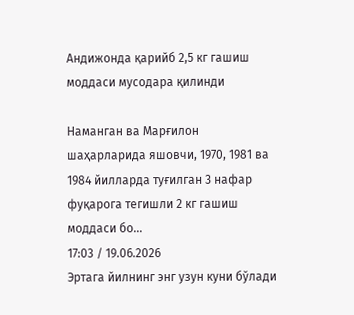Андижонда қарийб 2,5 кг гашиш моддаси мусодара қилинди

Наманган ва Марғилон шаҳарларида яшовчи, 1970, 1981 ва 1984 йилларда туғилган 3 нафар фуқарога тегишли 2 кг гашиш моддаси бо…
17:03 / 19.06.2026
Эртага йилнинг энг узун куни бўлади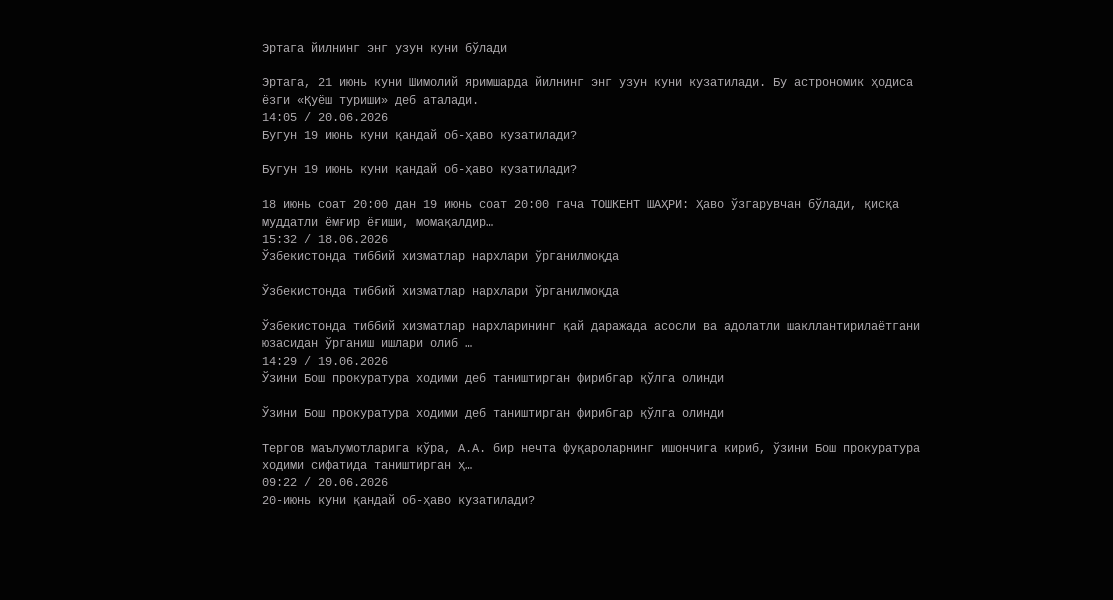Эртага йилнинг энг узун куни бўлади

Эртага, 21 июнь куни Шимолий яримшарда йилнинг энг узун куни кузатилади. Бу астрономик ҳодиса ёзги «Қуёш туриши» деб аталади.
14:05 / 20.06.2026
Бугун 19 июнь куни қандай об-ҳаво кузатилади?

Бугун 19 июнь куни қандай об-ҳаво кузатилади?

18 июнь соат 20:00 дан 19 июнь соат 20:00 гача ТОШКЕНТ ШАҲРИ: Ҳаво ўзгарувчан бўлади, қисқа муддатли ёмғир ёғиши, момақалдир…
15:32 / 18.06.2026
Ўзбекистонда тиббий хизматлар нархлари ўрганилмоқда

Ўзбекистонда тиббий хизматлар нархлари ўрганилмоқда

Ўзбекистонда тиббий хизматлар нархларининг қай даражада асосли ва адолатли шакллантирилаётгани юзасидан ўрганиш ишлари олиб …
14:29 / 19.06.2026
Ўзини Бош прокуратура ходими деб таништирган фирибгар қўлга олинди

Ўзини Бош прокуратура ходими деб таништирган фирибгар қўлга олинди

Тергов маълумотларига кўра, А.А. бир нечта фуқароларнинг ишончига кириб, ўзини Бош прокуратура ходими сифатида таништирган ҳ…
09:22 / 20.06.2026
20-июнь куни қандай об-ҳаво кузатилади?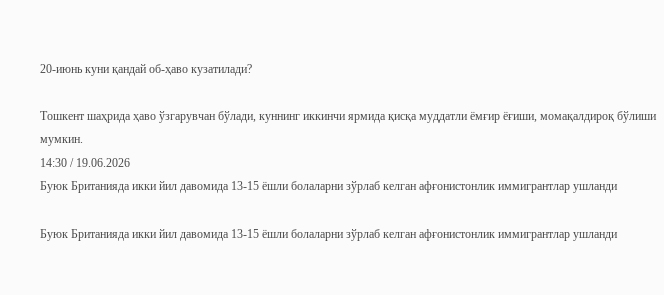20-июнь куни қандай об-ҳаво кузатилади?

Тошкент шаҳрида ҳаво ўзгарувчан бўлади, куннинг иккинчи ярмида қисқа муддатли ёмғир ёғиши, момақалдироқ бўлиши мумкин.
14:30 / 19.06.2026
Буюк Британияда икки йил давомида 13-15 ёшли болаларни зўрлаб келган афғонистонлик иммигрантлар ушланди

Буюк Британияда икки йил давомида 13-15 ёшли болаларни зўрлаб келган афғонистонлик иммигрантлар ушланди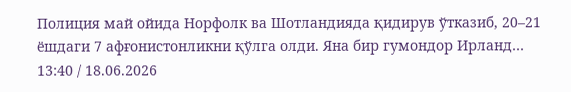Полиция май ойида Норфолк ва Шотландияда қидирув ўтказиб, 20–21 ёшдаги 7 афғонистонликни қўлга олди. Яна бир гумондор Ирланд…
13:40 / 18.06.2026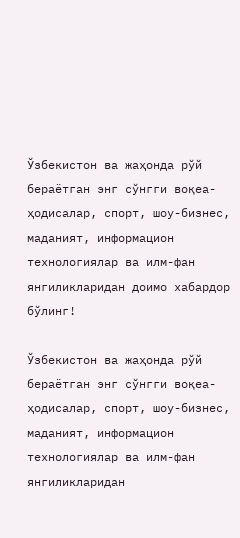Ўзбекистон ва жаҳонда рўй бераётган энг сўнгги воқеа-ҳодисалар, спорт, шоу-бизнес, маданият, информацион технологиялар ва илм-фан янгиликларидан доимо хабардор бўлинг!

Ўзбекистон ва жаҳонда рўй бераётган энг сўнгги воқеа-ҳодисалар, спорт, шоу-бизнес, маданият, информацион технологиялар ва илм-фан янгиликларидан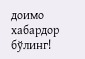доимо хабардор бўлинг!